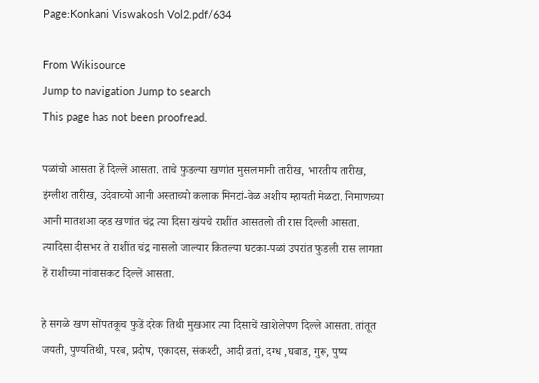Page:Konkani Viswakosh Vol2.pdf/634

From Wikisource
Jump to navigation Jump to search
This page has not been proofread.

पळांचो आसता हें दिल्लें आसता. ताचे फुडल्या खणांत मुसलमानी तारीख, भारतीय तारीख, इंग्लीश तारीख, उदेवाच्यो आनी अस्ताच्यो कलाक मिनटां-वेळ अशीय म्हायती मेळटा. निमाणच्या आनी मातशआ व्हड खणांत चंद्र त्या दिसा खंयचे राशींत आसतलो ती रास दिल्ली आसता. त्यादिसा दीसभर ते राशींत चंद्र नासलो जाल्यार कितल्या घटका-पळां उपरांत फुडली रास लागता हें राशीच्या नांवासकट दिल्लें आसता.

हे सगळे खण सोंपतकूच फुडें दरेक तिथी मुखआर त्या दिसाचें खाशेलेपण दिल्ले आसता. तांतूत जयती, पुण्यतिथी, परब, प्रदोष, एकादस, संकश्टी, आदी व्रतां, दग्ध ,घबाड, गुरू, पुष्य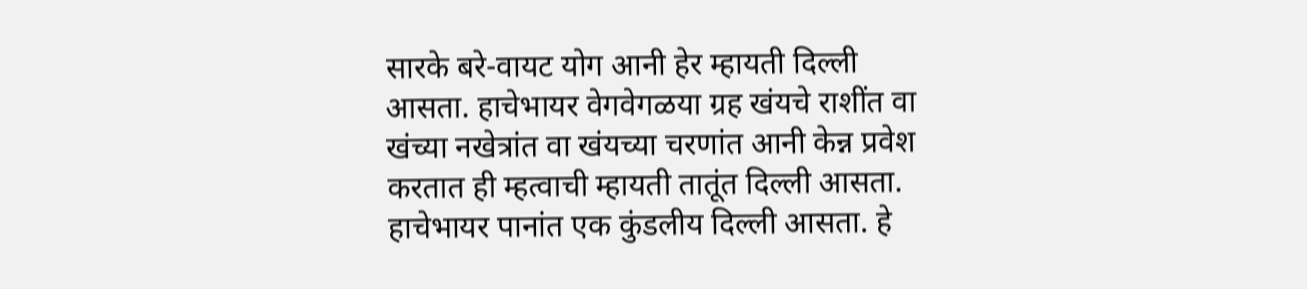सारके बरे-वायट योग आनी हेर म्हायती दिल्ली आसता. हाचेभायर वेगवेगळया ग्रह खंयचे राशींत वा खंच्या नखेत्रांत वा खंयच्या चरणांत आनी केन्न प्रवेश करतात ही म्हत्वाची म्हायती तातूंत दिल्ली आसता. हाचेभायर पानांत एक कुंडलीय दिल्ली आसता. हे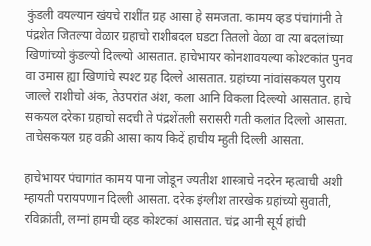कुंडली वयल्यान खंयचे राशींत ग्रह आसा हे समजता. कामय व्हड पंचांगांनी ते पंद्रशेत जितल्या वेळार ग्रहाचो राशीबदल घडटा तितलो वेळा वा त्या बदलांच्या खिणांच्यो कुंडल्यो दिल्ल्यो आसतात. हाचेभायर कोनशावयल्या कोश्टकांत पुनव वा उमास ह्या खिणांचे स्पश्ट ग्रह दिल्ले आसतात. ग्रहांच्या नांवांसकयल पुराय जाल्ले राशीचो अंक, तेउपरांत अंश, कला आनि विकला दिल्ल्यो आसतात. हाचे सकयल दरेका ग्रहाचो सदची ते पंद्रशेंतली सरासरी गती कलांत दिल्लो आसता. ताचेसकयल ग्रह वक्री आसा काय किदें हाचीय म्हुती दिल्ली आसता.

हाचेभायर पंचागांत कामय पाना जोडून ज्यतीश शास्त्राचे नदरेन म्हत्वाची अशी म्हायती परायपणान दिल्ली आसता. दरेक इंग्लीश तारखेक ग्रहांच्यो सुवाती, रविक्रांती, लग्नां हामची व्हड कोश्टकां आसतात. चंद्र आनी सूर्य हांची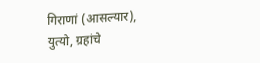गिराणां (आसल्यार), युत्यो, ग्रहांचे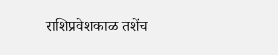राशिप्रवेशकाळ तशेंच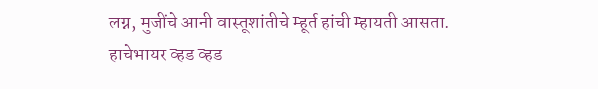लग्न, मुजींचे आनी वास्तूशांतीचे म्हूर्त हांची म्हायती आसता. हाचेभायर व्हड व्हड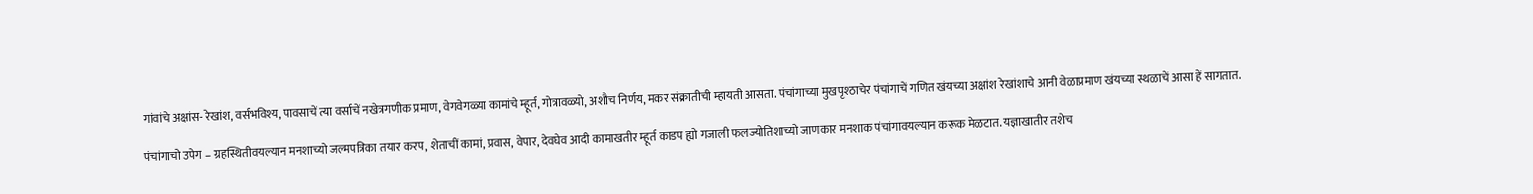गांवांचे अक्षांस- रेखांश, वर्सभविश्य, पावसाचें त्या वर्साचें नखेत्रगणीक प्रमाण, वेगवेगळ्या कामांचे म्हूर्त, गोत्रावळ्यो, अशौच निर्णय, मकर संक्रातीची म्हायती आसता. पंचांगाच्या मुखपृश्ठाचेर पंचांगाचें गणित खंयच्या अक्षांश रेखांशाचे आनी वेळाप्रमाण खंयच्या स्थळाचें आसा हें सागतात.

पंचांगाचो उपेग – ग्रहस्थितीवयल्यान मनशाच्यो जल्मपत्रिका तयार करप, शेताचीं कामां, प्रवास, वेपार, देवघेव आदी कामाखतीर म्हूर्त काडप ह्यो गजाली फलज्योतिशाच्यो जाणकार मनशाक पंचांगावयल्यान करूक मेळटात. यज्ञाखातीर तशेच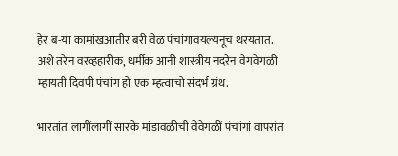हेर ब-या कामांखआतीर बरी वेळ पंचांगावयल्यनूच थरयतात. अशे तरेन वरव्हहारीक, धर्मीक आनी शास्त्रीय नदरेन वेगवेगळी म्हायती दिवपी पंचांग हो एक म्हत्वाचो संदर्भ ग्रंथ.

भारतांत लागींलागीं सारके मांडावळीची वेवेगळीं पंचांगां वापरांत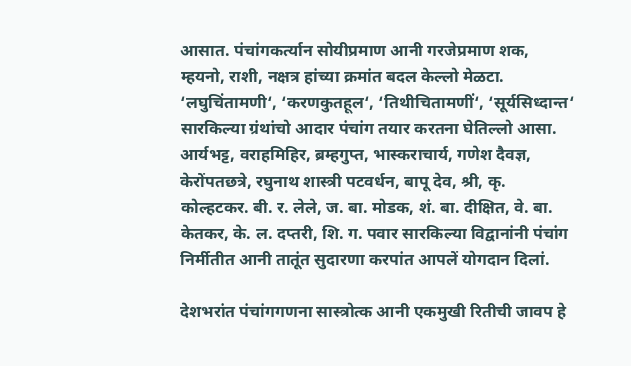आसात. पंचांगकर्त्यान सोयीप्रमाण आनी गरजेप्रमाण शक, म्हयनो, राशी, नक्षत्र हांच्या क्रमांत बदल केल्लो मेळटा. ‘लघुचिंतामणी‘, ‘करणकुतहूल‘, ‘तिथीचितामणीं‘, ‘सूर्यसिध्दान्त‘ सारकिल्या ग्रंथांचो आदार पंचांग तयार करतना घेतिल्लो आसा. आर्यभट्ट, वराहमिहिर, ब्रम्हगुप्त, भास्कराचार्य, गणेश दैवज्ञ, केरोंपतछत्रे, रघुनाथ शास्त्री पटवर्धन, बापू देव, श्री, कृ. कोल्हटकर. बी. र. लेले, ज. बा. मोडक, शं. बा. दीक्षित, वे. बा. केतकर, के. ल. दप्तरी, शि. ग. पवार सारकिल्या विद्वानांनी पंचांग निर्मीतीत आनी तातूंत सुदारणा करपांत आपलें योगदान दिलां.

देशभरांत पंचांगगणना सास्त्रोत्क आनी एकमुखी रितीची जावप हे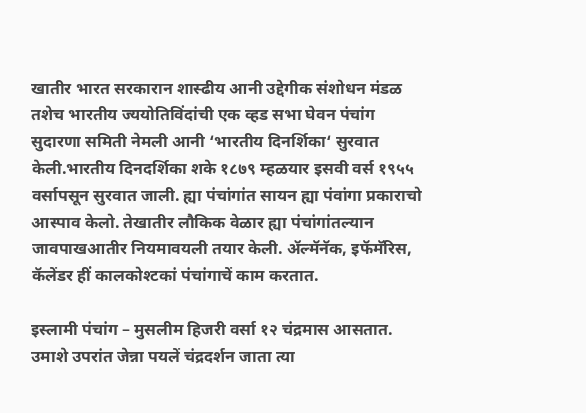खातीर भारत सरकारान शास्ढीय आनी उद्देगीक संशोधन मंडळ तशेच भारतीय ज्ययोतिविंदांची एक व्हड सभा घेवन पंचांग सुदारणा समिती नेमली आनी ‘भारतीय दिनर्शिका‘ सुरवात केली.भारतीय दिनदर्शिका शके १८७९ म्हळयार इसवी वर्स १९५५ वर्सापसून सुरवात जाली. ह्या पंचांगांत सायन ह्या पंवांगा प्रकाराचो आस्पाव केलो. तेखातीर लौकिक वेळार ह्या पंचांगांतल्यान जावपाखआतीर नियमावयली तयार केली. ॲल्मॅनॅक, इफॅमॅरिस, कॅलेंडर हीं कालकोश्टकां पंचांगाचें काम करतात.

इस्लामी पंचांग – मुसलीम हिजरी वर्सा १२ चंद्रमास आसतात. उमाशे उपरांत जेन्ना पयलें चंद्रदर्शन जाता त्या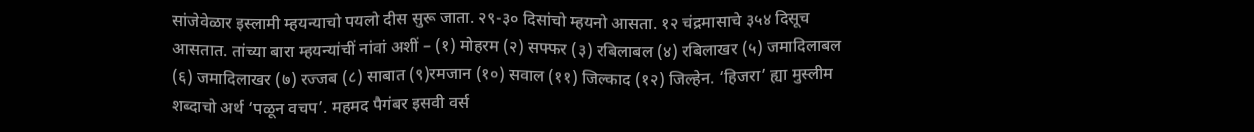सांजेवेळार इस्लामी म्हयन्याचो पयलो दीस सुरू जाता. २९-३० दिसांचो म्हयनो आसता. १२ चंद्रमासाचे ३५४ दिसूच आसतात. तांच्या बारा म्हयन्यांचीं नांवां अशीं – (१) मोहरम (२) सफ्फर (३) रबिलाबल (४) रबिलाखर (५) जमादिलाबल (६) जमादिलाखर (७) रज्जब (८) साबात (९)रमजान (१०) सवाल (११) जिल्काद (१२) जिल्हेन. ‘हिजरा’ ह्या मुस्लीम शब्दाचो अर्थ ‘पळून वचप’. महमद पैगंबर इसवी वर्स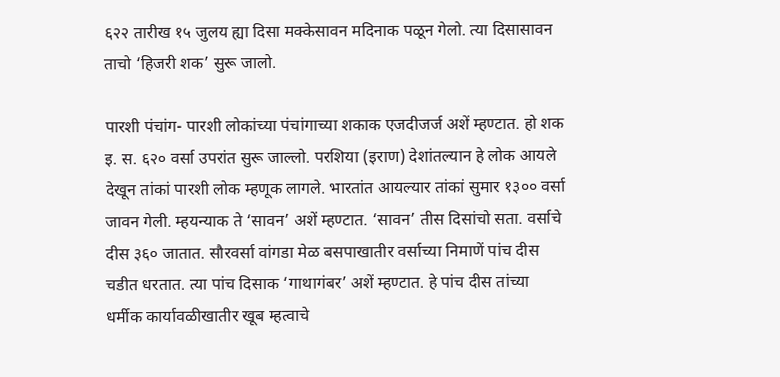६२२ तारीख १५ जुलय ह्या दिसा मक्केसावन मदिनाक पळून गेलो. त्या दिसासावन ताचो ‘हिजरी शक’ सुरू जालो.

पारशी पंचांग- पारशी लोकांच्या पंचांगाच्या शकाक एजदीजर्ज अशें म्हण्टात. हो शक इ. स. ६२० वर्सा उपरांत सुरू जाल्लो. परशिया (इराण) देशांतल्यान हे लोक आयले देखून तांकां पारशी लोक म्हणूक लागले. भारतांत आयल्यार तांकां सुमार १३०० वर्सा जावन गेली. म्हयन्याक ते ‘सावन’ अशें म्हण्टात. ‘सावन’ तीस दिसांचो सता. वर्साचे दीस ३६० जातात. सौरवर्सा वांगडा मेळ बसपाखातीर वर्साच्या निमाणें पांच दीस चडीत धरतात. त्या पांच दिसाक ‘गाथागंबर’ अशें म्हण्टात. हे पांच दीस तांच्या धर्मीक कार्यावळीखातीर खूब म्हत्वाचे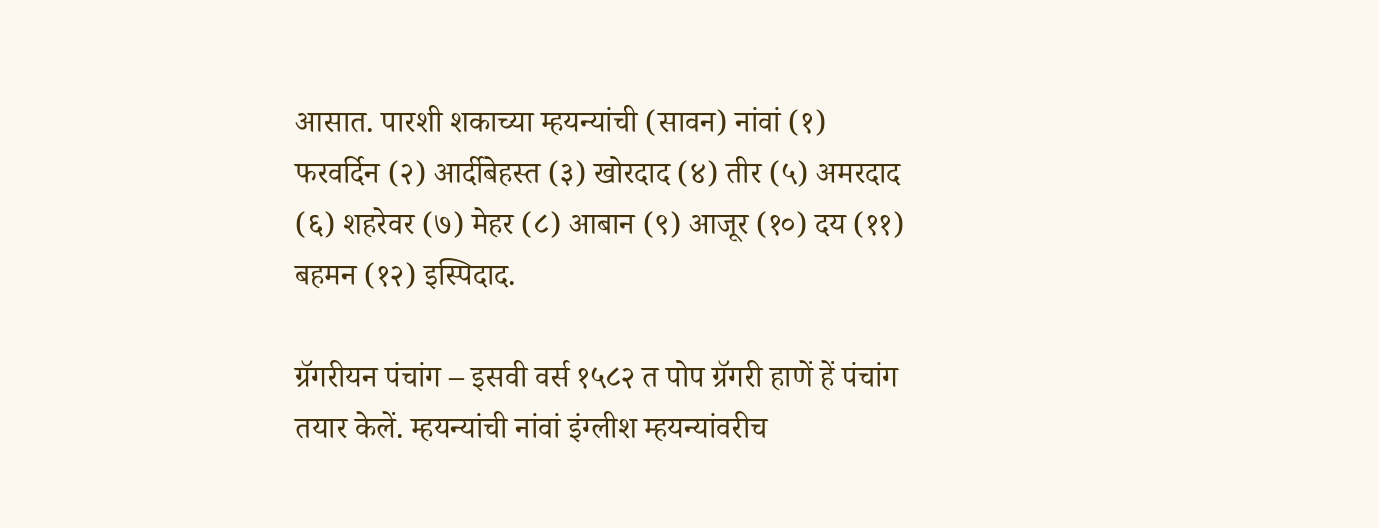आसात. पारशी शकाच्या म्हयन्यांची (सावन) नांवां (१) फरवर्दिन (२) आर्दीबेहस्त (३) खोरदाद (४) तीर (५) अमरदाद (६) शहरेवर (७) मेहर (८) आबान (९) आजूर (१०) दय (११) बहमन (१२) इस्पिदाद.

ग्रॅगरीयन पंचांग – इसवी वर्स १५८२ त पोप ग्रॅगरी हाणें हें पंचांग तयार केलें. म्हयन्यांची नांवां इंग्लीश म्हयन्यांवरीच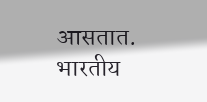आसतात. भारतीय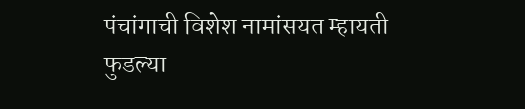पंचांगाची विशेश नामांसयत म्हायती फुडल्या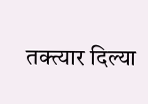तक्त्यार दिल्या